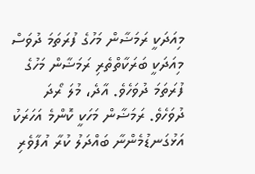މިއަދަކީ ރަމަޟާން މަހުގެ ފުރަތަމަ ދުވަސް
މިއަދަކީ ބަރަކާތްތެރި ރަމަޟާން މަހުގެ ފުރަތަމަ ދުވަހެވެ. އާދެ، މުލަ ރޯދަ ދުވަހެވެ. ރަމަޟާން މަހަކީ ކޮންމެ އަހަރަކު އަޅުގަނޑުމެންނާ ބައްދަލު ކުރާ އުފާވެރި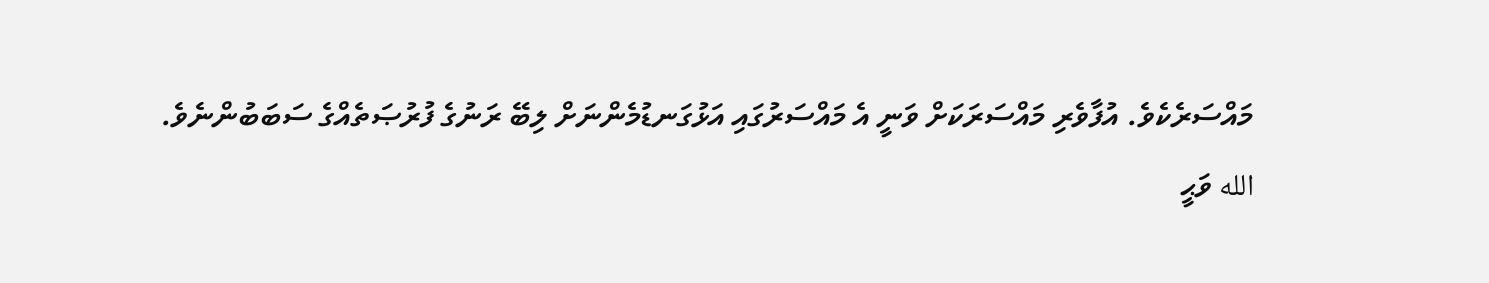މައްސަރެކެވެ. އުފާވެރި މައްސަރަކަށް ވަނީ އެ މައްސަރުގައި އަޅުގަނޑުމެންނަށް ލިބޭ ރަނުގެ ފުރުޞަތެއްގެ ސަބަބުންނެވެ.
الله ވަޙީ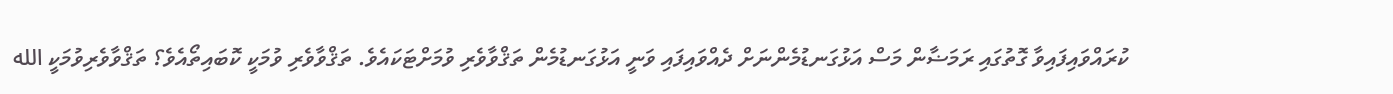ކުރައްވައިފައިވާ ގޮތުގައި ރަމަޟާން މަސް އަޅުގަނޑުމެންނަށް ދެއްވައިފައި ވަނީ އަޅުގަނޑުމެން ތަޤްވާވެރި ވުމަށްޓަކައެވެ. ތަޤްވާވެރި ވުމަކީ ކޮބައިތޯއެވެ؟ ތަޤްވާވެރިވުމަކީ الله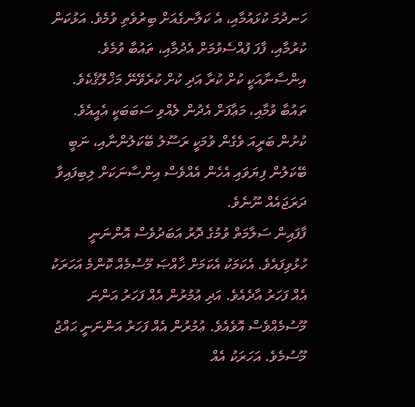ހަނދުމަ ކުޅައުމާއި، އެ ކަލާނގެއަށް ބިރުވެތި ވުމެވެ. އަޅުކަން ކުރުމާއި، ފާފަ ފުއްސެވުމަށް އެދުމާއި، ތައުބާ ވުމެވެ.
އިންސާނާއަކީ ކުށް ކުރާ އަދި ކުށް ކުރެވޭނޭ މަޚްލޫޤެކެވެ. ތައުބާ ވުމާއި، މަޢާފަށް އެދުން ލެއްވި ސަބަބަކީ އެއީއެވެ. ކުށުން ބަރީއަ ވެގެން ވުމަކީ ރަސޫލު ބޭކަލުންނާއި، ނަބީ ބޭކަލުން ފިޔަވައި އެހެން އެއްވެސް އިންސާނަކަށް ލިބިފައިވާ ދަރަޖައެއް ނޫނެވެ.
ފާފައިން ސަލާމަތް ވުމުގެ ދޮރު އަބަދުވެސް އޮންނަނީ ހުޅުވިފައެވެ. އެކަމަކު އެކަމަށް ޚާއްޞަ މޫސުމެއް ކޮންމެ އަހަރަކު އެއް ފަހަރު އާދެއެވެ. އަދި ޢުމުރުން އެއް ފަހަރު އަންނަ މޫސުމެއްވެސް އޮވެއެވެ. ޢުމުރުން އެއް ފަހަރު އަންނަނީ ޙައްޖު މޫސުމެވެ. އަހަރަކު އެއް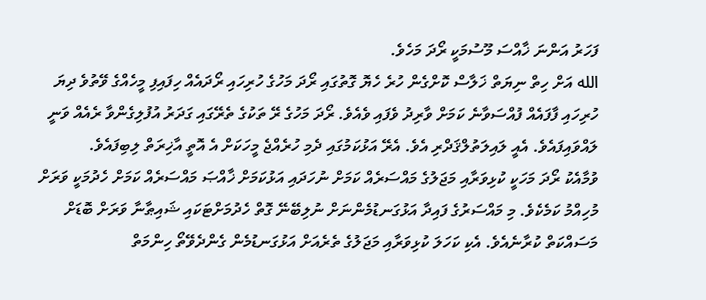ފަހަރު އަންނަ ޚާއްސަ މޫސުމަކީ ރޯދަ މަހެވެ.
الله އަށް ހިތް ނިޔަތް ޚަލާސް ކޮށްގެން ހުރެ ހެޔޮ ގޮތުގައި ރޯދަ މަހުގެ ހުރިހައި ރޯދައެއް ހިފައިފި މީހެއްގެ ވޭތުވެ ދިޔަ ހުރިހައި ފާފައެއް ފުއްސަވާނެ ކަމަށް ވާރިދު ވެފައި ވެއެވެ. ރޯދަ މަހުގެ ރޭ ތަކުގެ ތެރޭގައި ގަދަރު އުފުލިގެންވާ ރެއެއް ވަނީ ލައްވައިފައެވެ. އެއީ ލައިލަތުލްޤަދްރި އެވެ. އެރޭ އަޅުކަމުގައި ދެމި ހުރެއްޖެ މީހަކަށް އެ އޮތީ އާޚިރަތް ލިބިފައެވެ.
ވުމާއެކު ރޯދަ މަހަކީ ކުޅިވަރާއި މަޖަލުގެ މައްސަރެއް ކަމަށް ނުހަދައި އަޅުކަމަށް ޚާއްޞަ މައްސަރެއް ކަމަށް ހެދުމަކީ ވަރަށް މުހިއްމު ކަމެކެވެ. މި މައްސަރުގެ ފައިދާ އަޅުގަނޑުމެންނަށް ނުލިބޭނޭ ގޮތް ހެދުމަށްޓަކައި ޝައިޠާނާ ވަރަށް ބޮޑަށް މަސައްކަތް ކުރާނެއެވެ. އެކި ކަހަލަ ކުޅިވަރާއި މަޖަލުގެ ތެރެއަށް އަޅުގަނޑުމެން ގެންދެވޭތޯ ހިންމަތް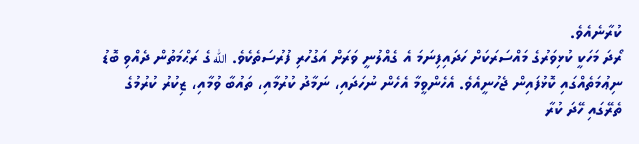ކުރާނެއެވެ.
ރޯދަ މަހަކީ ކުޅިވަރުގެ މައްސަރަކަށް ހަދައިފިނަމަ އެ ގެއްލުނީ ވަރަށް އަގުހުރި ފުރުސަތެކެވެ. الله ގެ ރަޙްމަތުން ދެއްވި ބޮޑު ނިޢުމަތެއްގައި ކޮޅުފައިން ޖެހުނީއެވެ. އެހެންވީމާ އެހެން ނުހަދައި، ނަމާދު ކުރުމާއި، ތައުބާ ވުމާއި، ޒިކުރު ކުރުމުގެ ތެރޭގައި ހޭދަ ކުރާ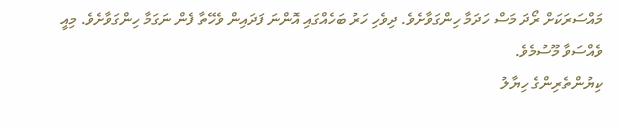މައްސަރަކަށް ރޯދަ މަސް ހަދަމާ ހިންގަވާށެވެ. ދިވެހި ހަރު ބަހެއްގައި އޮންނަ ފަދައިން ވެހޭތާ ފެން ނަގަމާ ހިންގަވާށެވެ. މިއީ ވެއްސަވާ މޫސުމެވެ.
ކިޔުންތެރިންގެ ހިޔާލު